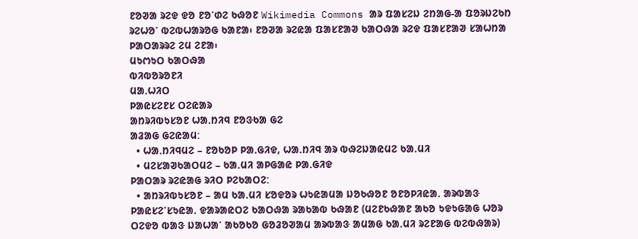ᱱᱚᱣᱟ ᱨᱮᱫ ᱫᱚ ᱱᱚᱸᱰᱮ ᱠᱷᱚᱱ Wikimedia Commons ᱟᱨ ᱯᱟᱥᱮᱡ ᱮᱴᱟᱜ-ᱟ ᱯᱚᱨᱡᱮᱠᱴ ᱨᱮᱦᱚᱸ ᱵᱮᱵᱦᱟᱨᱚᱜ ᱠᱟᱱᱟ᱾ ᱱᱚᱣᱟ ᱨᱮᱭᱟ ᱯᱟᱥᱱᱟᱣ ᱠᱟᱛᱷᱟ ᱨᱮᱫ ᱯᱟᱥᱱᱟᱣ ᱥᱟᱦᱴᱟ ᱞᱟᱛᱟᱨᱨᱮ ᱮᱢ ᱮᱱᱟ᱾
ᱢᱩᱬᱩᱛ ᱠᱟᱛᱷᱟ
ᱵᱤᱵᱚᱨᱚᱱᱤ
ᱢᱟᱹᱦᱤᱛ
ᱞᱟᱭᱥᱮᱱᱥ ᱛᱮᱭᱟᱨ
ᱟᱴᱨᱤᱵᱩᱥᱚᱱ ᱦᱟᱹᱴᱤᱧ ᱱᱚᱝᱠᱟ ᱜᱮ
ᱟᱲᱟᱜ ᱜᱮᱭᱟᱢ:
  • ᱦᱟᱹᱴᱤᱧᱢᱮ – ᱱᱚᱠᱚᱞ ᱞᱟᱹᱜᱤᱫ, ᱦᱟᱹᱴᱤᱧ ᱟᱨ ᱵᱷᱮᱡᱟᱭᱢᱮ ᱠᱟᱹᱢᱤ
  • ᱢᱮᱥᱟᱣᱠᱟᱛᱢᱮ – ᱠᱟᱹᱢᱤ ᱟᱞᱜᱟᱭ ᱞᱟᱹᱜᱤᱫ
ᱞᱟᱛᱟᱨ ᱨᱮᱭᱟᱜ ᱨᱤᱛ ᱞᱮᱠᱟᱛᱮ:
  • ᱟᱴᱨᱤᱵᱩᱥᱚᱱ – ᱟᱢ ᱠᱟᱹᱢᱤ ᱥᱚᱫᱚᱨ ᱦᱩᱭᱟᱢᱟ ᱡᱚᱠᱷᱚᱱ ᱚᱱᱚᱞᱤᱭᱟᱹ ᱟᱨᱵᱟᱝ ᱞᱟᱭᱥᱮᱸᱥᱩᱭᱟᱹ ᱫᱟᱨᱟᱭᱛᱮ ᱠᱟᱛᱷᱟ ᱨᱟᱠᱟᱵ ᱠᱷᱟᱱ (ᱢᱮᱱᱠᱷᱟᱱ ᱟᱠᱚ ᱩᱫᱩᱜᱟᱜ ᱦᱚᱨ ᱛᱮᱫᱚ ᱵᱟᱝ ᱡᱟᱦᱟᱸ ᱟᱠᱚᱠᱚ ᱜᱚᱲᱚᱣᱟᱢ ᱟᱨᱵᱟᱝ ᱟᱢᱟᱜ ᱠᱟᱹᱢᱤ ᱨᱮᱱᱟᱜ ᱵᱮᱵᱷᱟᱨ)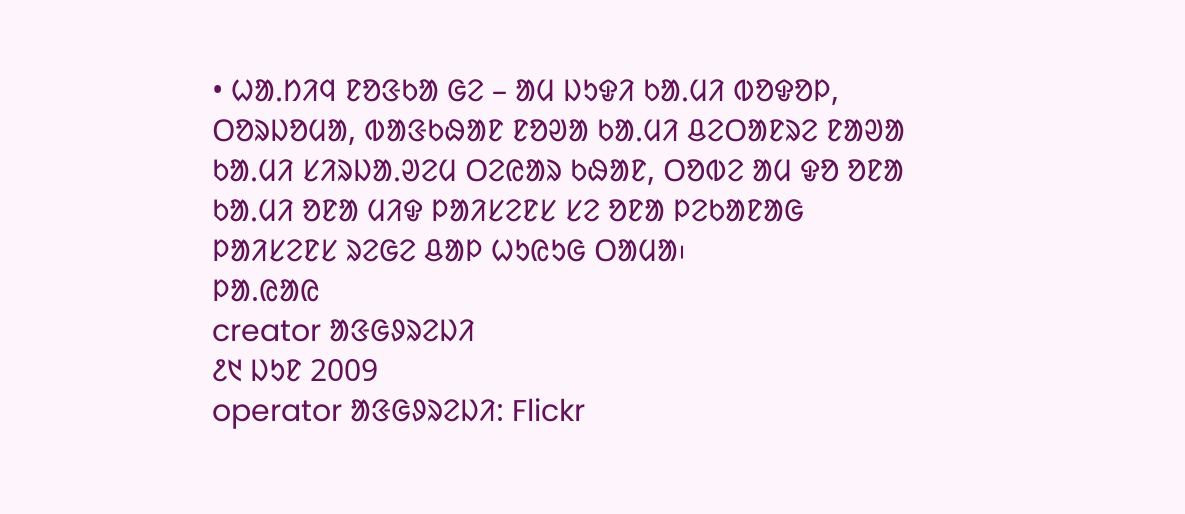• ᱦᱟᱹᱴᱤᱧ ᱱᱚᱝᱠᱟ ᱜᱮ – ᱟᱢ ᱡᱩᱫᱤ ᱠᱟᱹᱢᱤ ᱵᱚᱫᱚᱞ, ᱛᱚᱨᱡᱚᱢᱟ, ᱵᱟᱝᱠᱷᱟᱱ ᱱᱚᱣᱟ ᱠᱟᱹᱢᱤ ᱪᱮᱛᱟᱱᱨᱮ ᱱᱟᱣᱟ ᱠᱟᱹᱢᱤ ᱥᱤᱨᱡᱟᱹᱣᱮᱢ ᱛᱮᱭᱟᱨ ᱠᱷᱟᱱ, ᱛᱚᱵᱮ ᱟᱢ ᱫᱚ ᱚᱱᱟ ᱠᱟᱹᱢᱤ ᱚᱱᱟ ᱢᱤᱫ ᱞᱟᱤᱥᱮᱱᱥ ᱥᱮ ᱚᱱᱟ ᱞᱮᱠᱟᱱᱟᱜ ᱞᱟᱤᱥᱮᱱᱥ ᱨᱮᱜᱮ ᱪᱟᱞ ᱦᱩᱭᱩᱜ ᱛᱟᱢᱟ᱾
ᱞᱟ.ᱭᱟᱭ
creator ᱟᱝᱜᱽᱨᱮᱡᱤ
᱒᱑ ᱡᱩᱱ 2009
operator ᱟᱝᱜᱽᱨᱮᱡᱤ: Flickr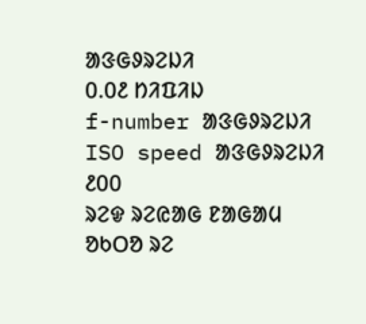ᱟᱝᱜᱽᱨᱮᱡᱤ
᱐.᱐᱒ ᱴᱤᱯᱤᱡ
f-number ᱟᱝᱜᱽᱨᱮᱡᱤ
ISO speed ᱟᱝᱜᱽᱨᱮᱡᱤ
᱒᱐᱐
ᱨᱮᱫ ᱨᱮᱭᱟᱜ ᱱᱟᱜᱟᱢ
ᱚᱠᱛᱚ ᱨᱮ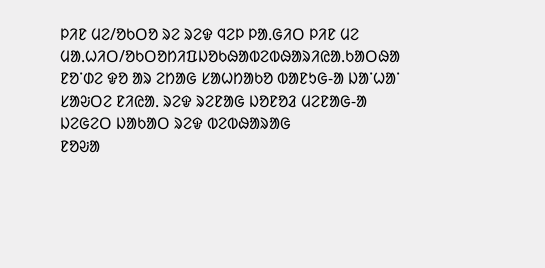ᱞᱤᱱ ᱢᱮ/ᱚᱠᱛᱚ ᱨᱮ ᱨᱮᱫ ᱧᱮᱞ ᱞᱟᱹᱜᱤᱛ ᱞᱤᱱ ᱢᱮ
ᱢᱟᱹᱦᱤᱛ/ᱚᱠᱛᱚᱴᱤᱯᱡᱚᱠᱷᱟᱵᱮᱵᱷᱟᱨᱤᱭᱟᱹᱠᱟᱛᱷᱟ
ᱱᱚᱸᱰᱮ ᱫᱚ ᱟᱨ ᱮᱴᱟᱜ ᱥᱟᱦᱴᱟᱠᱚ ᱵᱟᱱᱩᱜ-ᱟ ᱡᱟᱸᱦᱟᱸ ᱥᱟᱶᱛᱮ ᱱᱤᱭᱟᱹ ᱨᱮᱫ ᱨᱮᱱᱟᱜ ᱡᱚᱱᱚᱲ ᱢᱮᱱᱟᱜ-ᱟ
ᱡᱮᱜᱮᱛ ᱡᱟᱠᱟᱛ ᱨᱮᱫ ᱵᱮᱵᱷᱟᱨᱟᱜ
ᱱᱚᱶᱟ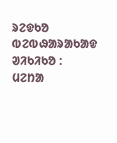ᱨᱮᱫᱠᱚ ᱵᱮᱵᱷᱟᱨᱟᱠᱟᱫ ᱣᱤᱠᱤᱠᱚ :
ᱢᱮᱴᱟ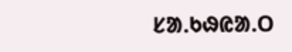ᱥᱟᱹᱠᱷᱭᱟᱹᱛ